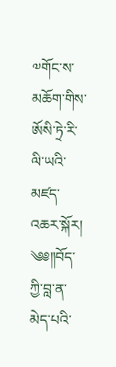༧གོང་ས་མཆོག་གིས་ཨོསི་ཏྲེ་རི་ལི་ཡའི་མཛད་འཆར་སྐོར།
༄༅༎བོད་ཀྱི་བླ་ན་མེད་པའི་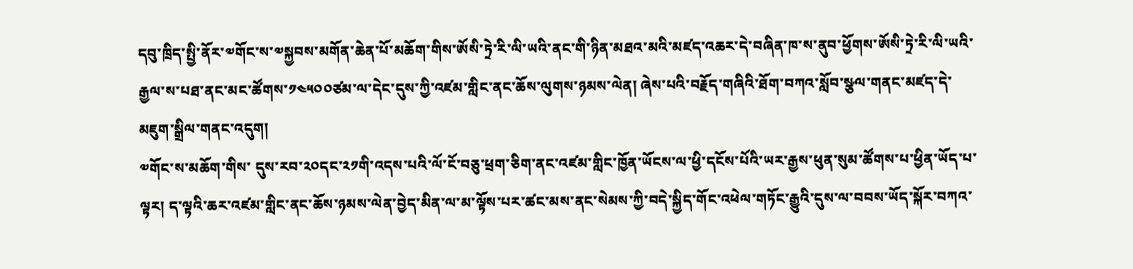དབུ་ཁྲིད་སྤྱི་ནོར་༧གོང་ས་༧སྐྱབས་མགོན་ཆེན་པོ་མཆོག་གིས་ཨོསི་ཏྲེ་རི་ལི་ཡའི་ནང་གི་ཉིན་མཐའ་མའི་མཛད་འཆར་དེ་བཞིན་ཁ་ས་ནུབ་ཕྱོགས་ཨོསི་ཏྲེ་རི་ལི་ཡའི་རྒྱལ་ས་པཐ་ནང་མང་ཚོགས་༡༤༥༠༠ཙམ་ལ་དེང་དུས་ཀྱི་འཛམ་གླིང་ནང་ཆོས་ལུགས་ཉམས་ལེན། ཞེས་པའི་བརྗོད་གཞིའི་ཐོག་བཀའ་སློབ་སྩལ་གནང་མཛད་དེ་མཇུག་སྒྲིལ་གནང་འདུག།
༧གོང་ས་མཆོག་གིས་ དུས་རབ་༢༠དང་༢༡གི་འདས་པའི་ལོ་ངོ་བཅུ་ཕྲག་ཅིག་ནང་འཛམ་གླིང་ཁྱོན་ཡོངས་ལ་ཕྱི་དངོས་པོའི་ཡར་རྒྱས་ཕུན་སུམ་ཚོགས་པ་ཕྱིན་ཡོད་པ་ལྟར། ད་ལྟའི་ཆར་འཛམ་གླིང་ནང་ཆོས་ཉམས་ལེན་བྱེད་མིན་ལ་མ་ལྟོས་པར་ཚང་མས་ནང་སེམས་ཀྱི་བདེ་སྐྱིད་གོང་འཕེལ་གཏོང་རྒྱུའི་དུས་ལ་བབས་ཡོད་སྐོར་བཀའ་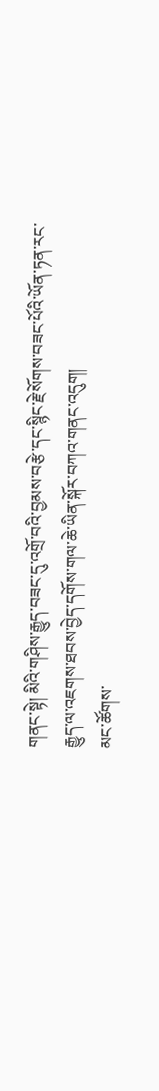གནང་སྟེ། མིའི་གཤིས་རྒྱུད་བཟང་དུ་འགྲོ་བའི་བྱམས་བརྩེ་དང་སྙིང་རྗེ་སོགས་བཟང་པོའི་ཡོན་ཏན་རང་རྒྱུད་ལ་འཇགས་ཐབས་བྱེད་དགོས་གལ་ཆེ་ཡིན་སྐོར་བཀའ་གནང་འདུག།
མང་ཚོགས་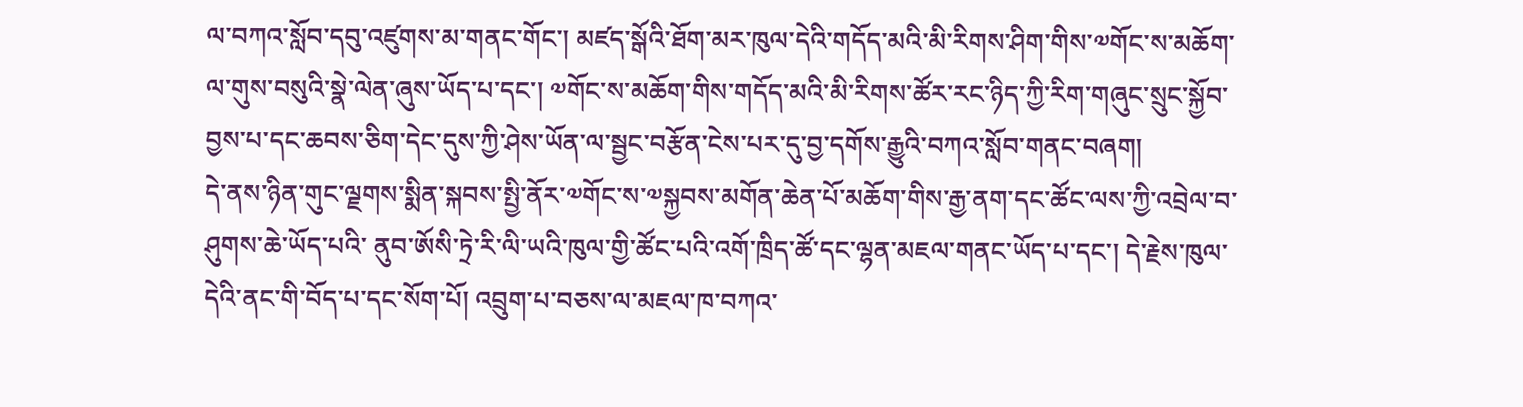ལ་བཀའ་སློབ་དབུ་འཛུགས་མ་གནང་གོང་། མཛད་སྒོའི་ཐོག་མར་ཁུལ་དེའི་གདོད་མའི་མི་རིགས་ཤིག་གིས་༧གོང་ས་མཆོག་ལ་གུས་བསུའི་སྣེ་ལེན་ཞུས་ཡོད་པ་དང་། ༧གོང་ས་མཆོག་གིས་གདོད་མའི་མི་རིགས་ཚོར་རང་ཉིད་ཀྱི་རིག་གཞུང་སྲུང་སྐྱོབ་བྱས་པ་དང་ཆབས་ཅིག་དེང་དུས་ཀྱི་ཤེས་ཡོན་ལ་སྦྱང་བརྩོན་ངེས་པར་དུ་བྱ་དགོས་རྒྱུའི་བཀའ་སློབ་གནང་བཞག།
དེ་ནས་ཉིན་གུང་ལྗགས་སྨིན་སྐབས་སྤྱི་ནོར་༧གོང་ས་༧སྐྱབས་མགོན་ཆེན་པོ་མཆོག་གིས་རྒྱ་ནག་དང་ཚོང་ལས་ཀྱི་འབྲེལ་བ་ཤུགས་ཆེ་ཡོད་པའི་ ནུབ་ཨོསི་ཏྲེ་རི་ལི་ཡའི་ཁུལ་གྱི་ཚོང་པའི་འགོ་ཁྲིད་ཚོ་དང་ལྷན་མཇལ་གནང་ཡོད་པ་དང་། དེ་རྗེས་ཁུལ་དེའི་ནང་གི་བོད་པ་དང་སོག་པོ། འབྲུག་པ་བཅས་ལ་མཇལ་ཁ་བཀའ་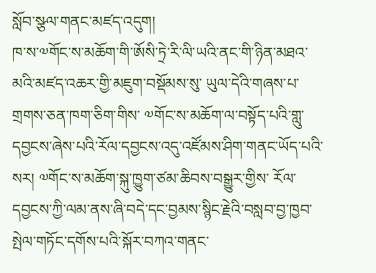སློབ་སྩལ་གནང་མཛད་འདུག།
ཁ་ས་༧གོང་ས་མཆོག་གི་ཨོསི་ཏྲེ་རི་ལི་ཡའི་ནང་གི་ཉིན་མཐའ་མའི་མཛད་འཆར་གྱི་མཇུག་བསྡོམས་སུ་ ཡུལ་དེའི་གཞས་པ་གྲགས་ཅན་ཁག་ཅིག་གིས་ ༧གོང་ས་མཆོག་ལ་བསྟོད་པའི་གླུ་དབྱངས་ཞེས་པའི་རོལ་དབྱངས་འདུ་འཛོམས་ཤིག་གནང་ཡོད་པའི་སར། ༧གོང་ས་མཆོག་སྐུ་ཁྱུག་ཙམ་ཆིབས་བསྒྱུར་གྱིས་ རོལ་དབྱངས་ཀྱི་ལམ་ནས་ཞི་བདེ་དང་བྱམས་སྙིང་རྗེའི་བསླབ་བྱ་ཁྱབ་སྤེལ་གཏོང་དགོས་པའི་སྐོར་བཀའ་གནང་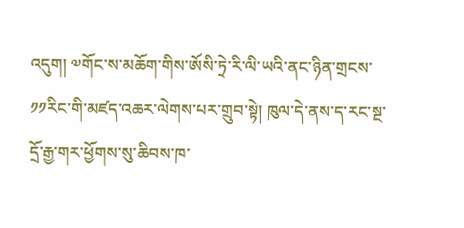འདུག། ༧གོང་ས་མཆོག་གིས་ཨོསི་ཏྲེ་རི་ལི་ཡའི་ནང་ཉིན་གྲངས་༡༡རིང་གི་མཛད་འཆར་ལེགས་པར་གྲུབ་སྟེ། ཁུལ་དེ་ནས་ད་རང་སྔ་དྲོ་རྒྱ་གར་ཕྱོགས་སུ་ཆིབས་ཁ་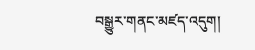བསྒྱུར་གནང་མཛད་འདུག།